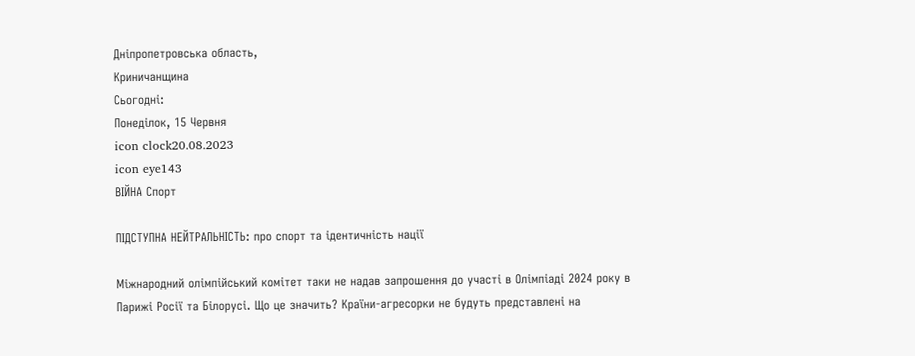Дніпропетровська область,
Криничанщина
Сьогодні:
Понеділок, 15 Червня
icon clock20.08.2023
icon eye143
ВІЙНА Спорт

ПІДСТУПНА НЕЙТРАЛЬНІСТЬ: про спорт та ідентичність нації

Міжнародний олімпійський комітет таки не надав запрошення до участі в Олімпіаді 2024 року в Парижі Росії та Білорусі. Що це значить? Країни-агресорки не будуть представлені на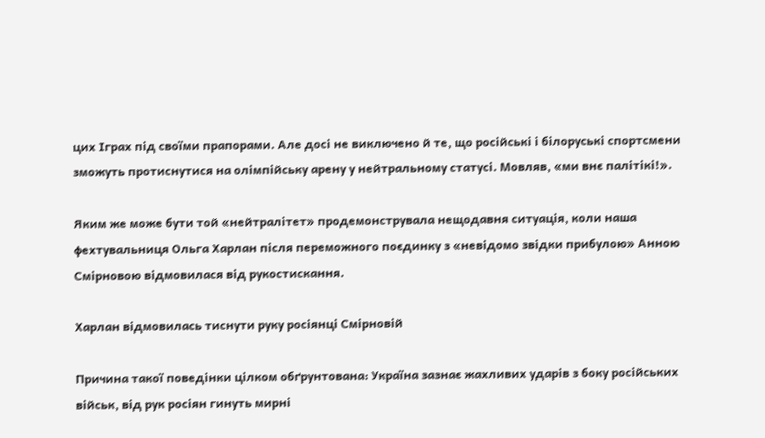цих Іграх під своїми прапорами. Але досі не виключено й те, що російські і білоруські спортсмени зможуть протиснутися на олімпійську арену у нейтральному статусі. Мовляв, «ми внє палітікі!».

Яким же може бути той «нейтралітет» продемонструвала нещодавня ситуація, коли наша фехтувальниця Ольга Харлан після переможного поєдинку з «невідомо звідки прибулою» Анною Смірновою відмовилася від рукостискання.

Харлан відмовилась тиснути руку росіянці Смірновій

Причина такої поведінки цілком обґрунтована: Україна зазнає жахливих ударів з боку російських військ, від рук росіян гинуть мирні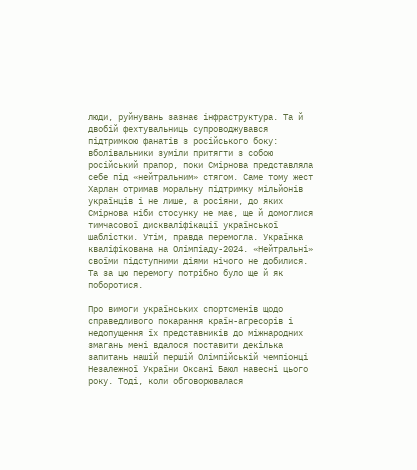люди, руйнувань зазнає інфраструктура. Та й двобій фехтувальниць супроводжувався підтримкою фанатів з російського боку: вболівальники зуміли притягти з собою російський прапор, поки Смірнова представляла себе під «нейтральним» стягом. Саме тому жест Харлан отримав моральну підтримку мільйонів українців і не лише, а росіяни, до яких Смірнова ніби стосунку не має, ще й домоглися тимчасової дискваліфікації української шаблістки. Утім, правда перемогла. Українка кваліфікована на Олімпіаду-2024. «Нейтральні» своїми підступними діями нічого не добилися. Та за цю перемогу потрібно було ще й як поборотися.

Про вимоги українських спортсменів щодо справедливого покарання країн-агресорів і недопущення їх представників до міжнародних змагань мені вдалося поставити декілька запитань нашій першій Олімпійській чемпіонці Незалежної України Оксані Баюл навесні цього року. Тоді, коли обговорювалася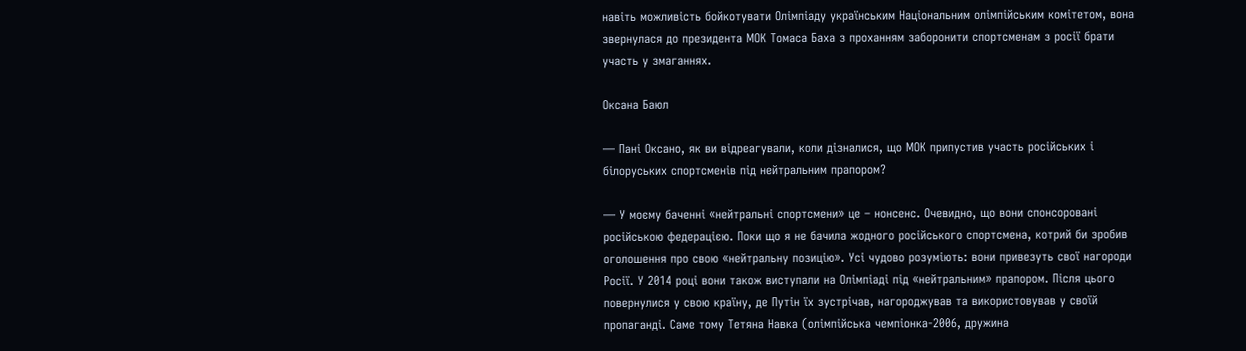навіть можливість бойкотувати Олімпіаду українським Національним олімпійським комітетом, вона звернулася до президента МОК Томаса Баха з проханням заборонити спортсменам з росії брати участь у змаганнях.

Оксана Баюл

— Пані Оксано, як ви відреагували, коли дізналися, що МОК припустив участь російських і білоруських спортсменів під нейтральним прапором?

— У моєму баченні «нейтральні спортсмени» це – нонсенс. Очевидно, що вони спонсоровані російською федерацією. Поки що я не бачила жодного російського спортсмена, котрий би зробив оголошення про свою «нейтральну позицію». Усі чудово розуміють: вони привезуть свої нагороди Росії. У 2014 році вони також виступали на Олімпіаді під «нейтральним» прапором. Після цього повернулися у свою країну, де Путін їх зустрічав, нагороджував та використовував у своїй пропаганді. Саме тому Тетяна Навка (олімпійська чемпіонка-2006, дружина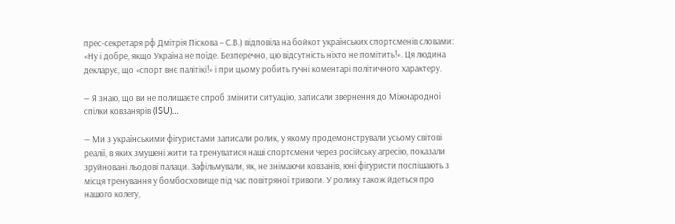прес-секретаря рф Дмітрія Піскова – С.В.) відповіла на бойкот українських спортсменів словами: «Ну і добре, якщо Україна не поїде. Безперечно, цю відсутність ніхто не помітить!». Ця людина декларує, що «спорт внє палітікі!» і при цьому робить гучні коментарі політичного характеру.

— Я знаю, що ви не полишаєте спроб змінити ситуацію, записали звернення до Міжнародної спілки ковзанярів (ISU)…

— Ми з українськими фігуристами записали ролик, у якому продемонстрували усьому світові реалії, в яких змушені жити та тренуватися наші спортсмени через російську агресію, показали зруйновані льодові палаци. Зафільмували, як, не знімаючи ковзанів, юні фігуристи поспішають з місця тренування у бомбосховище під час повітряної тривоги. У ролику також йдеться про нашого колегу,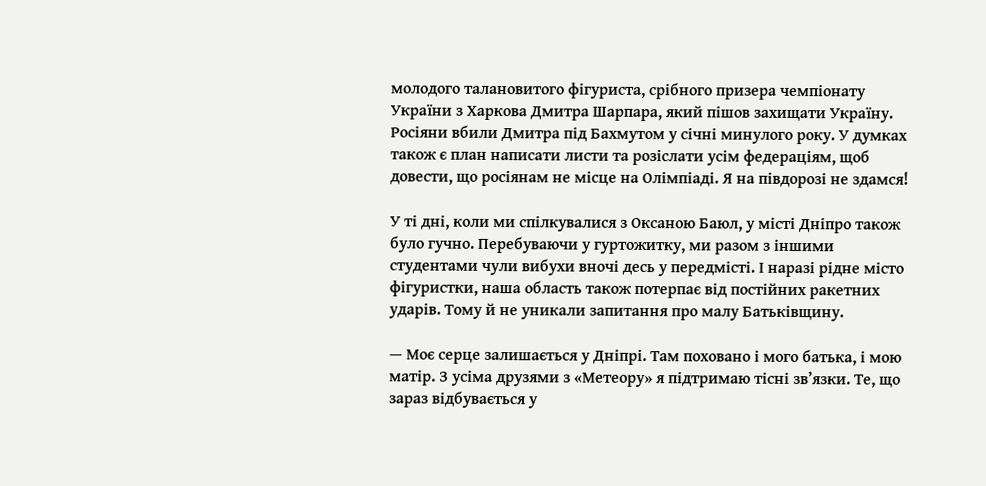молодого талановитого фігуриста, срібного призера чемпіонату України з Харкова Дмитра Шарпара, який пішов захищати Україну. Росіяни вбили Дмитра під Бахмутом у січні минулого року. У думках також є план написати листи та розіслати усім федераціям, щоб довести, що росіянам не місце на Олімпіаді. Я на півдорозі не здамся!

У ті дні, коли ми спілкувалися з Оксаною Баюл, у місті Дніпро також було гучно. Перебуваючи у гуртожитку, ми разом з іншими студентами чули вибухи вночі десь у передмісті. І наразі рідне місто фігуристки, наша область також потерпає від постійних ракетних ударів. Тому й не уникали запитання про малу Батьківщину.

— Моє серце залишається у Дніпрі. Там поховано і мого батька, і мою матір. З усіма друзями з «Метеору» я підтримаю тісні зв’язки. Те, що зараз відбувається у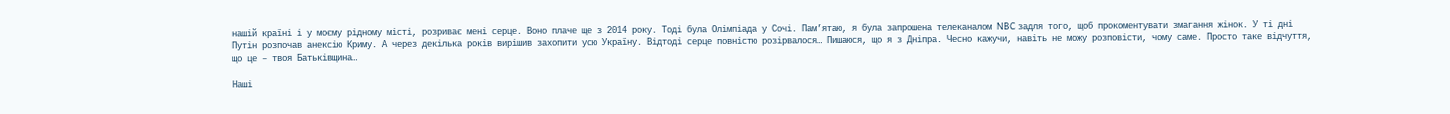нашій країні і у моєму рідному місті, розриває мені серце. Воно плаче ще з 2014 року. Тоді була Олімпіада у Сочі. Пам’ятаю, я була запрошена телеканалом NBC задля того, щоб прокоментувати змагання жінок. У ті дні Путін розпочав анексію Криму. А через декілька років вирішив захопити усю Україну. Відтоді серце повністю розірвалося… Пишаюся, що я з Дніпра. Чесно кажучи, навіть не можу розповісти, чому саме. Просто таке відчуття, що це – твоя Батьківщина…

Наші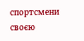спортсмени своєю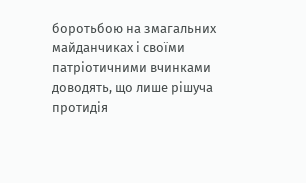боротьбою на змагальних майданчиках і своїми патріотичними вчинками доводять, що лише рішуча протидія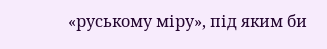«руському міру», під яким би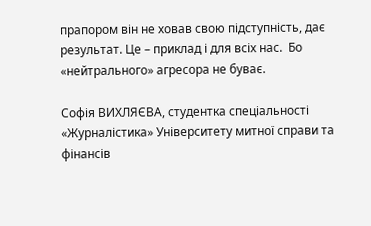прапором він не ховав свою підступність, дає результат. Це – приклад і для всіх нас.  Бо «нейтрального» агресора не буває.

Софія ВИХЛЯЄВА, студентка спеціальності «Журналістика» Університету митної справи та фінансів